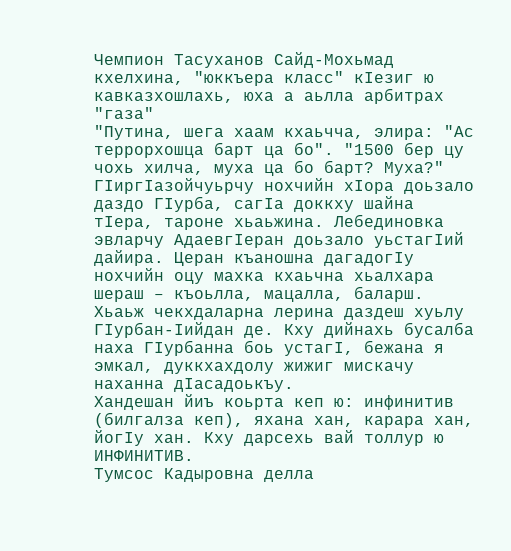Чемпион Тасуханов Сайд-Мохьмад кхелхина, "юккъера класс" кIезиг ю кавказхошлахь, юха а аьлла арбитрах "газа"
"Путина, шега хаам кхаьчча, элира: "Ас террорхошца барт ца бо". "1500 бер цу чохь хилча, муха ца бо барт? Муха?"
ГIиргIазойчуьрчу нохчийн хIора доьзало даздо ГIурба, сагIа доккху шайна тIера, тароне хьаьжина. Лебединовка эвларчу АдаевгIеран доьзало уьстагIий дайира. Церан къаношна дагадогIу нохчийн оцу махка кхаьчна хьалхара шераш – къоьлла, мацалла, баларш.
Хьаьж чекхдаларна лерина даздеш хуьлу ГIурбан-Iийдан де. Кху дийнахь бусалба наха ГIурбанна боь устагI, бежана я эмкал, дуккхахдолу жижиг мискачу наханна дIасадоькъу.
Хандешан йиъ коьрта кеп ю: инфинитив (билгалза кеп), яхана хан, карара хан, йогIу хан. Кху дарсехь вай толлур ю ИНФИНИТИВ.
Тумсос Кадыровна делла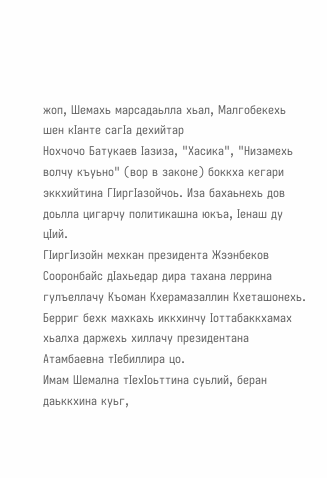жоп, Шемахь марсадаьлла хьал, Малгобекехь шен кIанте сагIа дехийтар
Нохчочо Батукаев Iазиза, "Хасика", "Низамехь волчу къуьно" (вор в законе) боккха кегари эккхийтина ГIиргIазойчоь. Иза бахаьнехь дов доьлла цигарчу политикашна юкъа, Iенаш ду цIий.
ГIиргIизойн мехкан президента Жээнбеков Сооронбайс дIахьедар дира тахана леррина гулъеллачу Къоман Кхерамазаллин Кхеташонехь. Берриг бехк махкахь иккхинчу Iоттабаккхамах хьалха даржехь хиллачу президентана Атамбаевна тIебиллира цо.
Имам Шемална тIехIоьттина суьлий, беран даьккхина куьг,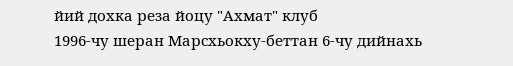йий дохка реза йоцу "Ахмат" клуб
1996-чу шеран Марсхьокху-беттан 6-чу дийнахь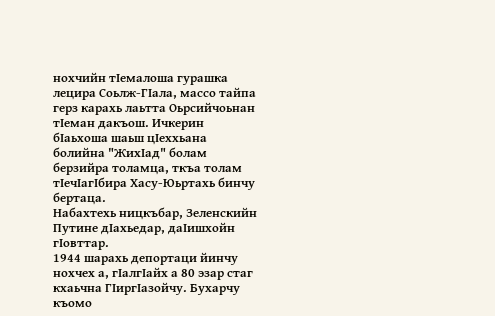нохчийн тIемалоша гурашка лецира Соьлж-ГIала, массо тайпа герз карахь лаьтта Оьрсийчоьнан тIеман дакъош. Ичкерин бIаьхоша шаьш цIеххьана болийна "ЖихIад" болам берзийра толамца, ткъа толам тIечIагIбира Хасу-Юьртахь бинчу бертаца.
Набахтехь ницкъбар, Зеленскийн Путине дIахьедар, даIишхойн гIовттар.
1944 шарахь депортаци йинчу нохчех а, гIалгIайх а 80 эзар стаг кхаьчна ГIиргIазойчу. Бухарчу къомо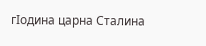гIодина царна Сталина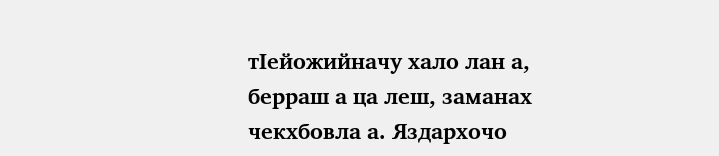тIейожийначу хало лан а, берраш а ца леш, заманах чекхбовла а. Яздархочо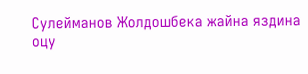Сулейманов Жолдошбека жайна яздина оцу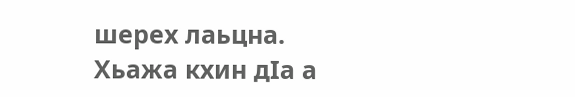шерех лаьцна.
Хьажа кхин дIа а